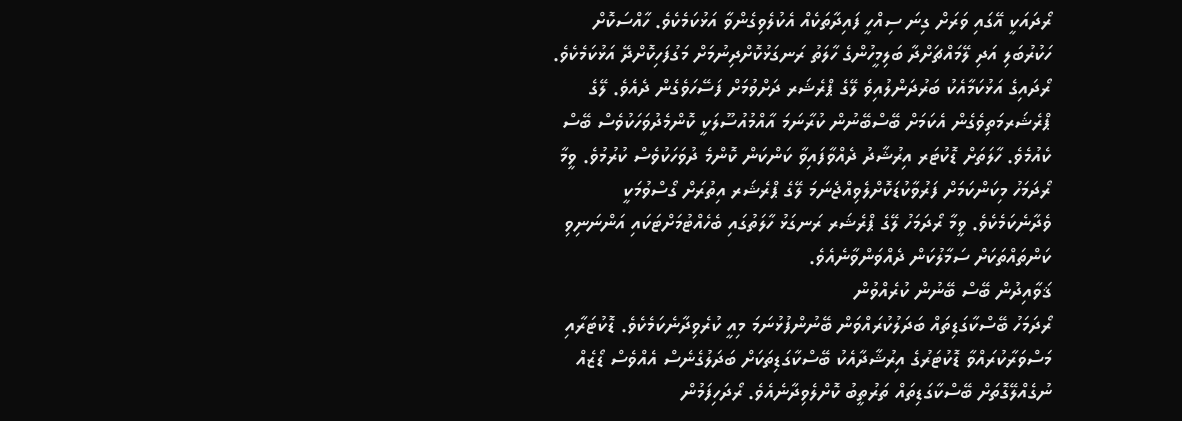ރޯދައަކީ އޭގައި ވަރަށް ގިނަ ސިއްހީ ފައިދާތަކެއް އެކުލެވިގެންވާ އަޅުކަމެކެވެ. ހާއްސަކޮށް ހަކުރުބަލި އަދި ލޭމައްޗަށްދާ ބަލިމީހުންގެ ހާލަތު ރަނގަޅުކޮށްދިނުމަށް މަގުފަހިކޮށްދޭ އަޅުކަމެކެވެ.
ރޯދައިގެ އަޅުކަމާއެކު ބަރުދަންލުއިވެ ލޭގެ ޕްރެޝަރ ދަށްވުމަށް ފަސޭހަވެގެން ދެއެވެ. ލޭގެ ޕްރެޝަރމަތިވެގެން އެކަމަށް ބޭސްބޭނުން ކުރާނަމަ އާއްމުއުސޫލަކީ ކޮންމެދުވަހަކުވެސް ބޭސް ކެއުމެވެ. ހާލަތަށް ޑޮކުޓަރ އިރުޝާދު ދެއްވާފައިވާ ކަންކަން ކޮންމެ ދުވަހަކުވެސް ކުރުމުވެ. ވީމާ ރޯދަމަހު މިކަންކަމަށް ފަރުވާކުޑަކޮށްލެވިއްޖެނަމަ ލޭގެ ޕްރެޝަރ އިތުރަށް ގޯސްވުމަކީ ވެދާނެކަމެކެވެ. ވީމާ ރޯދަމަހު ލޭގެ ޕްރެޝަރ ރަނގަޅު ހާލަތުގައި ބެހެއްޓުމަށްޓަކައި އަންނަނިވި ކަންތައްތަކަށް ސަމާލުކަން ދެއްވަންވާނެއެވެ.
ޤަވާއިދުން ބޭސް ބޭނުން ކުރެއްވުން
ރޯދަމަހު ބޭސްކާގަޑިތައް ބަދަލުކުރައްވަން ބޭނުންފުޅުނަމަ މިއީ ކުރެވިދާނެކަމެކެވެ. ޑޮކުޓަރާއި މަސްވަރާކުރައްވާ ޑޮކުޓަރުގެ އިރުޝާދާއެކު ބޭސްކާގަޑިތަކަށް ބަދަލުގެނެސް އެއްވެސް ޑޯޒެއް ނުގެއްލޭގޮތަށް ބޭސްކާގަޑިތައް ތަރުތީބު ކޮށްލެވިދާނެއެވެ. ރޯދަހިފަމުން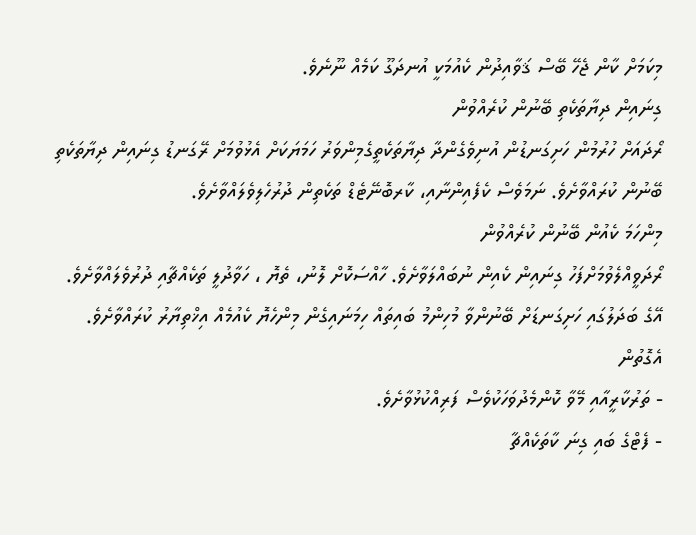މިކަމަށް ކާން ޖެހޭ ބޭސް ޤަވާއިދުން ކެއުމަކީ އުނދަގޫ ކަމެއް ނޫނެވެ.
ގިނައިން ދިޔާތަކެތި ބޭނުން ކުރެއްވުން
ރޯދައަށް ހުރުމުން ހަށިގަނޑުން އުނިވެގެންދާ ދިޔާތަކެތީގެމިންވަރު ހަމަޔަކަށް އެޅުވުމަށް ރޭގަނޑު ގިނައިން ދިޔާތަކެތި ބޭނުން ކުރައްވާށެވެ. ނަމަވެސް ކެފެއިންނާއި، ކާރބޮނޭޓެޑް ތަކެތިން ދުރުހެލިވެލައްވާށެވެ.
މިންހަމަ ކެއުން ބޭނުން ކުރެއްވުން
ރޯދަވީއްލެވުމަށްފަހު ގިނައިން ކެއިން ނުބައްލަވާށެވެ. ހާއްސަކޮށް ލޮނު، ތެޔޮ ، ހަވާދުލީ ތަކެއްޗާއި ދުރުވެލައްވާށެވެ.
އޭގެ ބަދަލުގައި ހަށިގަނޑަށް ބޭނުންވާ މުހިންމު ބައިތައް ހިމަނައިގެން މިންހެޔޮ ކެއުމެއް އިޚްތިޔާރު ކުރައްވާށެވެ. އެގޮތުން
- ތަރުކާރީއާއި މޭވާ ކޮންމެދުވަހަކުވެސް ފަރިއްކުޅުވާށެވެ.
- ފެޓްގެ ބައި ގިނަ ކާތަކެއްޗާ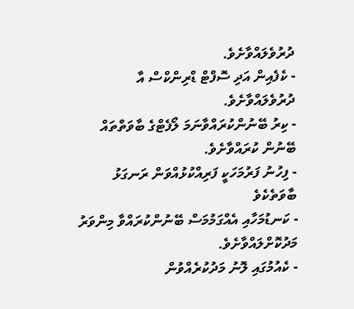ދުރުވެލައްވާށެވެ.
- ކެފެއިން އަދި ސޮފްޓް ޑްރިންކްސް އާ ދުރުވެލައްވާށެވެ.
- ކިރު ބޭނުންކުރައްވާނަމަ ލޯފެޓްގެ ބާވަތްތައް ބޭނުން ކުރައްވާށެވެ.
- ފިހުނު ފަރުމަހަކީ ފަރިއްކުޅުއްވަން ރަނގަޅު ބާވަތެކެވެ
- ކަނޑުމަހާއި އެއްގަމުމަސް ބޭނުންކުރައްވާ މިންވަރު މަދުކޮށްލައްވާށެވެ.
- ކެއުމުގައި ލޮނު މަދުކުރެއްވުން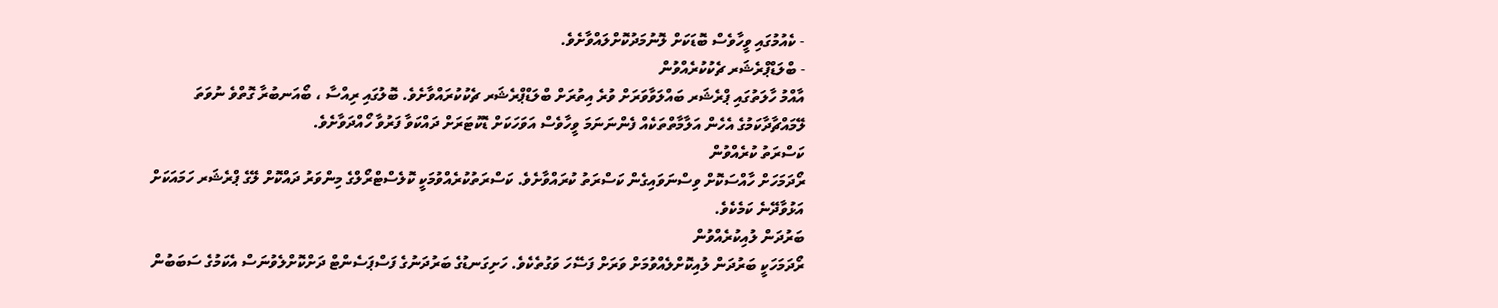- ކެއުމުގައި ވީހާވެސް ބޮޑަކަށް ލޮނުމަދުކޮށްލައްވާށެވެ.
- ބްލަޑްޕްރެޝަރ ޗެކުކުރެއްވުން
އާއްމު ހާލަތުގައި ޕްރެޝަރ ބައްލަވާވަރަށް ވުރެ އިތުރަށް ބްލަޑްޕްރެޝަރ ޗެކުކުރައްވާށެވެ. ބޮލުގައި ރިއްސާ ، ބޯއަނބުރާ ގޮތްވެ ނުވަތަ ލޭމައްޗާދާކަމުގެ އެހެން އަލާމާތްތަކެއް ފެންނަނަމަ ވީހާވެސް އަވަހަކަށް ޑޮކުޓަރަށް ދައްކަވާ ފަރުވާ ހޯއްދަވާށެވެ.
ކަސްރަތު ކުރެއްވުން
ރޯދަމަހަށް ހާއްސަކޮށް ވިސްނަވައިގެން ކަސްރަތު ކުރައްވާށެވެ. ކަސްރަތުކުރެއްވުމަކީ ކޮލެސްޓްރޯލްގެ މިންވަރު ދައްކޮށް ލޭގެ ޕްރެޝަރ ހަމައަކަށް އަޅުވާދޭނެ ކަމެކެވެ.
ބަރުދަން ލުއިކުރެއްވުން
ރޯދަމަހަކީ ބަރުދަން ލުއިކޮށްލެއްވުމަށް ވަރަށް ފަސޭހަ ވަގުތެކެވެ. ހަށިގަނޑުގެ ބަރުދަނުގެ ފަސްޕަސެންޓް ދަށްކޮށްލެވުނަސް އެކަމުގެ ސަބަބުން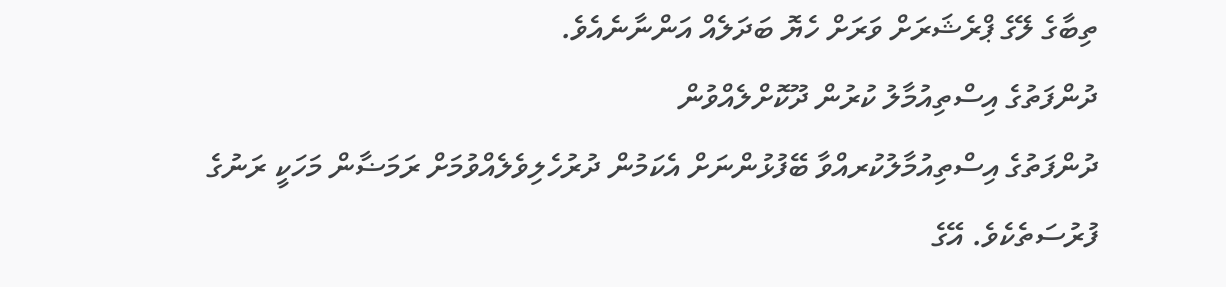ތިބާގެ ލޭގެ ޕްރެޝަރަށް ވަރަށް ހެޔޮ ބަދަލެއް އަންނާނެއެވެ.
ދުންފަތުގެ އިސްތިއުމާލު ކުރުން ދޫކޮށްލެއްވުން
ދުންފަތުގެ އިސްތިއުމާލުކުރއްވާ ބޭފުޅުންނަށް އެކަމުން ދުރުހެލިވެލެއްވުމަށް ރަމަޟާން މަހަކީ ރަނުގެ ފުރުސަތެކެވެ. އޭގެ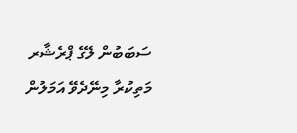ސަބަބުން ލޭގެ ޕްރެޝާރ މަތިކުރާ މިނޭދެވޭ އަމަލުން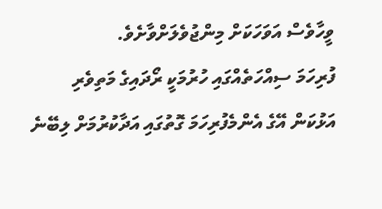ވީހާވެސް އަވަހަކަށް މިންޖުވެލަށްވާށެވެ.
ފުރިހަމަ ސިއްހަތެއްގައި ހުރުމަކީ ރޯދައިގެ މަތިވެރި އަޅުކަން އޭގެ އެންމެފުރިހަމަ ގޮތުގައި އަދާކުރުމަށް ލިބޭނެ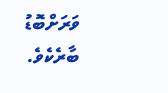ވަރަށްބޮޑު ބާރެކެވެ.